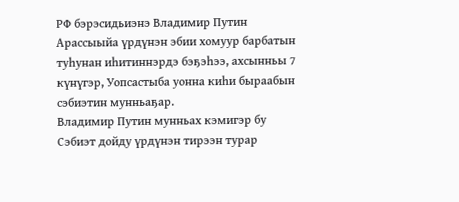РФ бэрэсидьиэнэ Владимир Путин Арассыыйа үрдүнэн эбии хомуур барбатын туһунан иһитиннэрдэ бэҕэһээ, ахсынньы 7 күнүгэр, Уопсастыба уонна киһи быраабын сэбиэтин мунньаҕар.
Владимир Путин мунньах кэмигэр бу Сэбиэт дойду үрдүнэн тирээн турар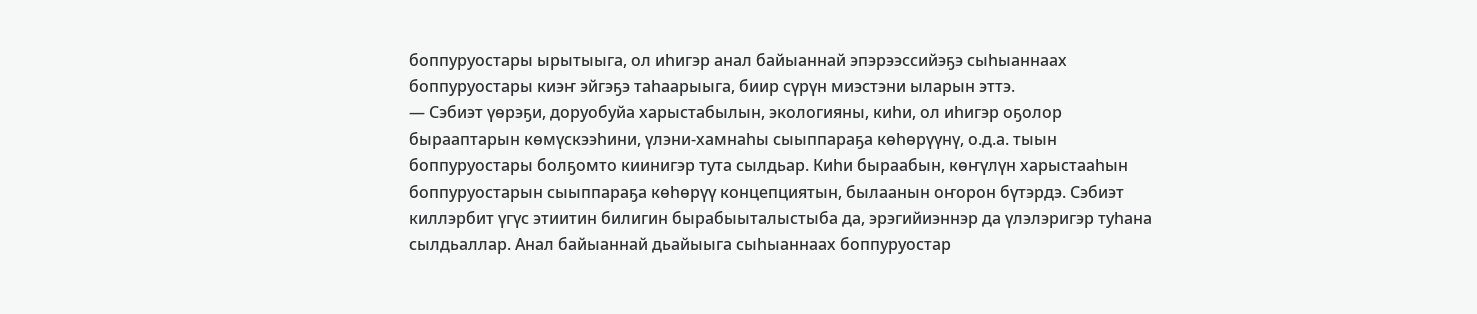боппуруостары ырытыыга, ол иһигэр анал байыаннай эпэрээссийэҕэ сыһыаннаах боппуруостары киэҥ эйгэҕэ таһаарыыга, биир сүрүн миэстэни ыларын эттэ.
— Сэбиэт үөрэҕи, доруобуйа харыстабылын, экологияны, киһи, ол иһигэр оҕолор бырааптарын көмүскээһини, үлэни-хамнаһы сыыппараҕа көһөрүүнү, о.д.а. тыын боппуруостары болҕомто киинигэр тута сылдьар. Киһи быраабын, көҥүлүн харыстааһын боппуруостарын сыыппараҕа көһөрүү концепциятын, былаанын оҥорон бүтэрдэ. Сэбиэт киллэрбит үгүс этиитин билигин бырабыыталыстыба да, эрэгийиэннэр да үлэлэригэр туһана сылдьаллар. Анал байыаннай дьайыыга сыһыаннаах боппуруостар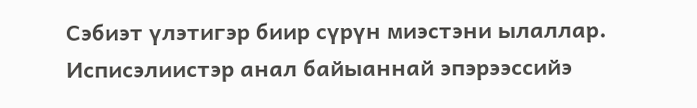Сэбиэт үлэтигэр биир сүрүн миэстэни ылаллар. Исписэлиистэр анал байыаннай эпэрээссийэ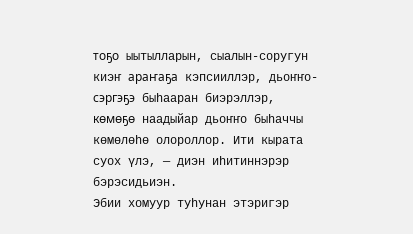тоҕо ыытылларын, сыалын-соругун киэҥ араҥаҕа кэпсииллэр, дьоҥҥо-сэргэҕэ быһааран биэрэллэр, көмөҕө наадыйар дьоҥҥо быһаччы көмөлөһө олороллор. Ити кырата суох үлэ, — диэн иһитиннэрэр бэрэсидьиэн.
Эбии хомуур туһунан этэригэр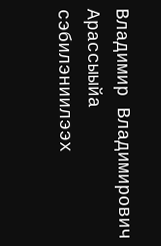Владимир Владимирович Арассыыйа сэбилэниилээх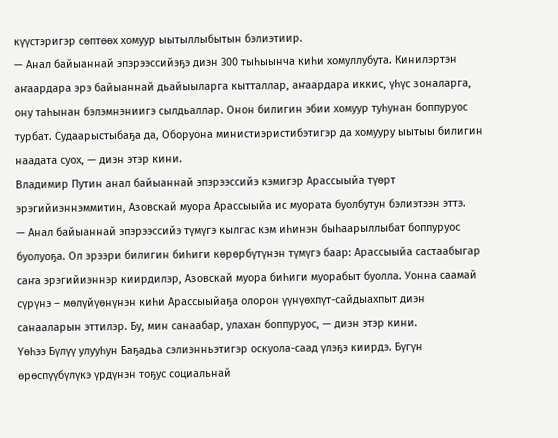күүстэригэр сөптөөх хомуур ыытыллыбытын бэлиэтиир.
— Анал байыаннай эпэрээссийэҕэ диэн 300 тыһыынча киһи хомуллубута. Кинилэртэн аҥаардара эрэ байыаннай дьайыыларга кытталлар, аҥаардара иккис, үһүс зоналарга, ону таһынан бэлэмнэниигэ сылдьаллар. Онон билигин эбии хомуур туһунан боппуруос турбат. Судаарыстыбаҕа да, Оборуона министиэристибэтигэр да хомууру ыытыы билигин наадата суох, — диэн этэр кини.
Владимир Путин анал байыаннай эпэрээссийэ кэмигэр Арассыыйа түөрт эрэгийиэннэммитин, Азовскай муора Арассыыйа ис муората буолбутун бэлиэтээн эттэ.
— Анал байыаннай эпэрээссийэ түмүгэ кылгас кэм иһинэн быһаарыллыбат боппуруос буолуоҕа. Ол эрээри билигин биһиги көрөрбүтүнэн түмүгэ баар: Арассыыйа састаабыгар саҥа эрэгийиэннэр киирдилэр, Азовскай муора биһиги муорабыт буолла. Уонна саамай сүрүнэ – мөлүйүөнүнэн киһи Арассыыйаҕа олорон үүнүөхпүт-сайдыахпыт диэн санааларын эттилэр. Бу, мин санаабар, улахан боппуруос, — диэн этэр кини.
Үөһээ Бүлүү улууһун Баҕадьа сэлиэнньэтигэр оскуола-саад үлэҕэ киирдэ. Бүгүн өрөспүүбүлүкэ үрдүнэн тоҕус социальнай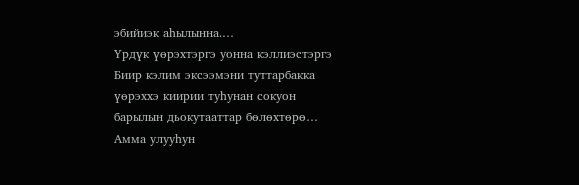эбийиэк аһылынна.…
Үрдүк үөрэхтэргэ уонна кэллиэстэргэ Биир кэлим эксээмэни туттарбакка үөрэххэ киирии туһунан сокуон барылын дьокутааттар бөлөхтөрө…
Амма улууһун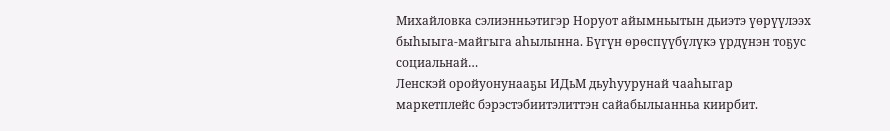Михайловка сэлиэнньэтигэр Норуот айымньытын дьиэтэ үөрүүлээх быһыыга-майгыга аһылынна. Бүгүн өрөспүүбүлүкэ үрдүнэн тоҕус социальнай…
Ленскэй оройуонунааҕы ИДьМ дьуһуурунай чааһыгар маркетплейс бэрэстэбиитэлиттэн сайабылыанньа киирбит.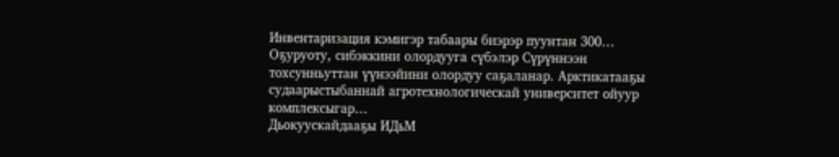Инвентаризация кэмигэр табаары биэрэр пуунтан 300…
Оҕуруоту, сибэккини олордууга сүбэлэр Сүрүннээн тохсунньуттан үүнээйини олордуу саҕаланар. Арктикатааҕы судаарыстыбаннай агротехнологическай университет ойуур комплексыгар…
Дьокуускайдааҕы ИДьМ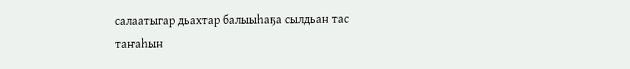салаатыгар дьахтар балыыһаҕа сылдьан тас таҥаһын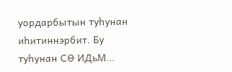уордарбытын туһунан иһитиннэрбит. Бу туһунан СӨ ИДьМ…